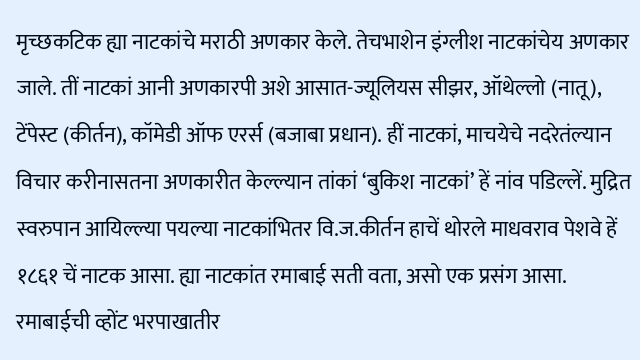मृच्छकटिक ह्या नाटकांचे मराठी अणकार केले. तेचभाशेन इंग्लीश नाटकांचेय अणकार जाले. तीं नाटकां आनी अणकारपी अशे आसात-ज्यूलियस सीझर, ऑथेल्लो (नातू), टेंपेस्ट (कीर्तन), कॉमेडी ऑफ एरर्स (बजाबा प्रधान). हीं नाटकां, माचयेचे नदरेतंल्यान विचार करीनासतना अणकारीत केल्ल्यान तांकां ‘बुकिश नाटकां’ हें नांव पडिल्लें. मुद्रित स्वरुपान आयिल्ल्या पयल्या नाटकांभितर वि.ज.कीर्तन हाचें थोरले माधवराव पेशवे हें १८६१ चें नाटक आसा. ह्या नाटकांत रमाबाई सती वता, असो एक प्रसंग आसा. रमाबाईची व्होंट भरपाखातीर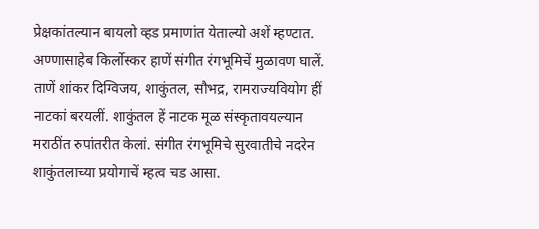प्रेक्षकांतल्यान बायलो व्हड प्रमाणांत येताल्यो अशें म्हण्टात.
अण्णासाहेब किर्लोस्कर हाणें संगीत रंगभूमिचें मुळावण घालें. ताणें शांकर दिग्विजय, शाकुंतल, सौभद्र, रामराज्यवियोग हीं नाटकां बरयलीं. शाकुंतल हें नाटक मूळ संस्कृतावयल्यान मराठींत रुपांतरीत केलां. संगीत रंगभूमिचे सुरवातीचे नदरेन शाकुंतलाच्या प्रयोगाचें म्हत्व चड आसा.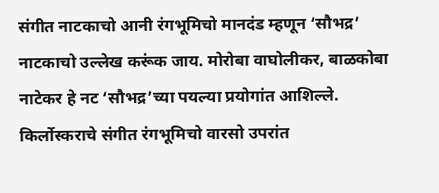संगीत नाटकाचो आनी रंगभूमिचो मानदंड म्हणून ‘सौभद्र’ नाटकाचो उल्लेख करूंक जाय. मोरोबा वाघोलीकर, बाळकोबा नाटेकर हे नट ‘सौभद्र’च्या पयल्या प्रयोगांत आशिल्ले. किर्लोस्कराचे संगीत रंगभूमिचो वारसो उपरांत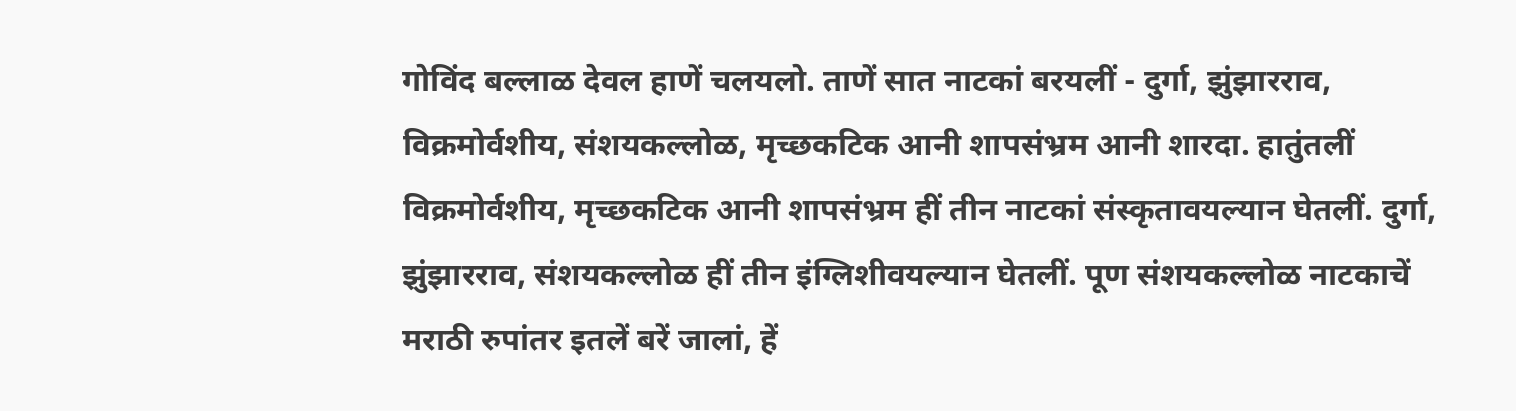गोविंद बल्लाळ देवल हाणें चलयलो. ताणें सात नाटकां बरयलीं - दुर्गा, झुंझारराव, विक्रमोर्वशीय, संशयकल्लोळ, मृच्छकटिक आनी शापसंभ्रम आनी शारदा. हातुंतलीं विक्रमोर्वशीय, मृच्छकटिक आनी शापसंभ्रम हीं तीन नाटकां संस्कृतावयल्यान घेतलीं. दुर्गा, झुंझारराव, संशयकल्लोळ हीं तीन इंग्लिशीवयल्यान घेतलीं. पूण संशयकल्लोळ नाटकाचें मराठी रुपांतर इतलें बरें जालां, हें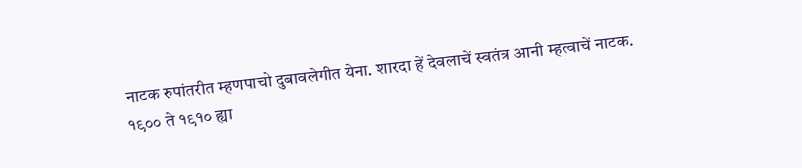नाटक रुपांतरीत म्हणपाचो दुबावलेगीत येना. शारदा हें देवलाचें स्वतंत्र आनी म्हत्वाचें नाटक.
१९०० ते १९१० ह्या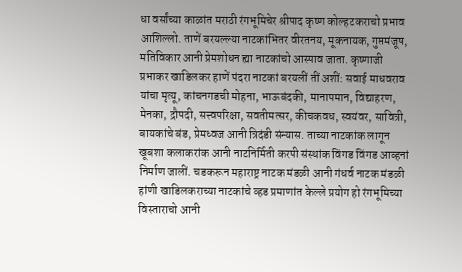धा वर्सांच्या काळांत मराठी रंगभूमिचेर श्रीपाद कृष्ण कोल्हटकराचो प्रभाव आशिल्लो. ताणें बरयल्ल्या नाटकांभितर वीरतनय, मूकनायक, गुप्तमंजूष, मतिविकार आनी प्रेमशोधन ह्या नाटकांचो आस्पाव जाता. कृष्णाजी प्रभाकर खाडिलकर हाणें पंदरा नाटकां बरयलीं तीं अशीं: सवाई माधवराव यांचा मृत्यू, कांचनगडची मोहना, भाऊबंदकी, मानापमान, विद्याहरण, मेनका, द्रौपदी, सत्त्वपरिक्षा, सवतीमत्सर, कीचकवध, स्वयंवर, सावित्री, बायकांचे बंड, प्रेमध्वज आनी त्रिदंडी संन्यास. ताच्या नाटकांक लागून खूबशा कलाकरांक आनी नाटनिर्मिती करपी संस्थांक विंगड विंगड आव्हनां निर्माण जालीं. चडकरून महाराष्ट्र नाटक मंडळी आनी गंधर्व नाटक मंडळी हांणी खाडिलकराच्या नाटकांचे व्हड प्रमाणांत केल्ले प्रयोग हो रंगभूमिच्या विस्ताराचो आनी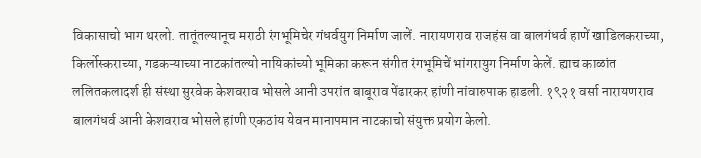विकासाचो भाग थरलो. तातूंतल्यानूच मराठी रंगभूमिचेर गंधर्वयुग निर्माण जालें. नारायणराव राजहंस वा बालगंधर्व हाणें खाडिलकराच्या, किर्लोस्कराच्या, गडकऱ्याच्या नाटकांतल्यो नायिकांच्यो भूमिका करून संगीत रंगभूमिचें भांगरायुग निर्माण केलें. ह्याच काळांत ललितकलादर्श ही संस्था सुरवेक केशवराव भोसले आनी उपरांत बाबूराव पेंढारकर हांणी नांवारुपाक हाडली. १९२१ वर्सा नारायणराव बालगंधर्व आनी केशवराव भोसले हांणी एकठांय येवन मानापमान नाटकाचो संयुक्त प्रयोग केलो.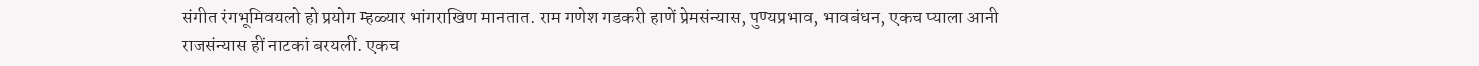संगीत रंगभूमिवयलो हो प्रयोग म्हळ्यार भांगराखिण मानतात. राम गणेश गडकरी हाणें प्रेमसंन्यास, पुण्यप्रभाव, भावबंधन, एकच प्याला आनी राजसंन्यास हीं नाटकां बरयलीं. एकच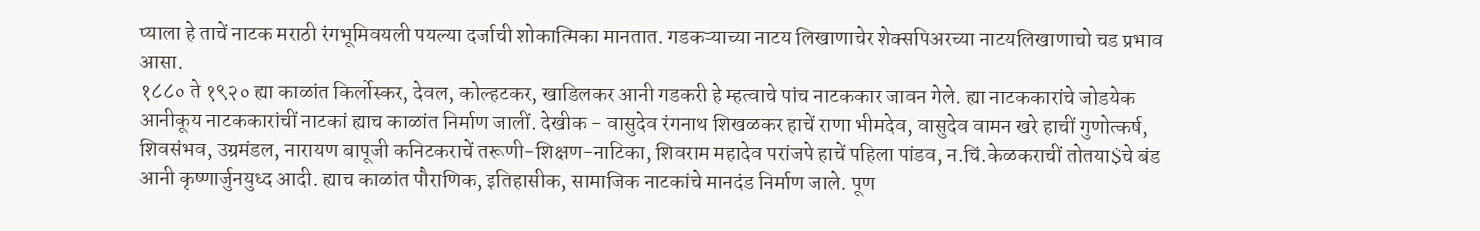प्याला हे ताचें नाटक मराठी रंगभूमिवयली पयल्या दर्जाची शोकात्मिका मानतात. गडकऱ्याच्या नाटय लिखाणाचेर शेक्सपिअरच्या नाटयलिखाणाचो चड प्रभाव आसा.
१८८० ते १९२० ह्या काळांत किर्लोस्कर, देवल, कोल्हटकर, खाडिलकर आनी गडकरी हे म्हत्वाचे पांच नाटककार जावन गेले. ह्या नाटककारांचे जोडयेक आनीकूय नाटककारांचीं नाटकां ह्याच काळांत निर्माण जालीं. देखीक - वासुदेव रंगनाथ शिखळकर हाचें राणा भीमदेव, वासुदेव वामन खरे हाचीं गुणोत्कर्ष, शिवसंभव, उग्रमंडल, नारायण बापूजी कनिटकराचें तरूणी-शिक्षण-नाटिका, शिवराम महादेव परांजपे हाचें पहिला पांडव, न.चिं.केळकराचीं तोतया$चे बंड आनी कृष्णार्जुनयुध्द आदी. ह्याच काळांत पौराणिक, इतिहासीक, सामाजिक नाटकांचे मानदंड निर्माण जाले. पूण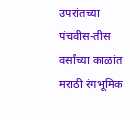उपरांतच्या पंचवीस-तीस वर्सांच्या काळांत मराठी रंगभूमिक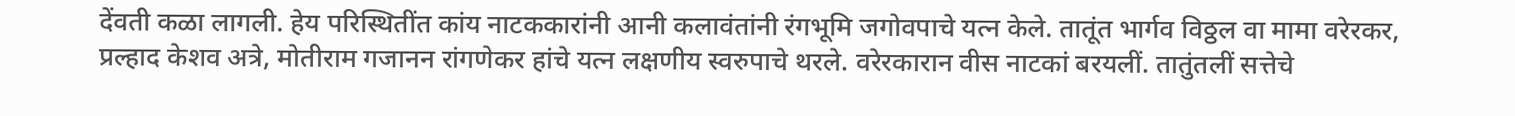देंवती कळा लागली. हेय परिस्थितींत कांय नाटककारांनी आनी कलावंतांनी रंगभूमि जगोवपाचे यत्न केले. तातूंत भार्गव विठ्ठल वा मामा वरेरकर, प्रल्हाद केशव अत्रे, मोतीराम गजानन रांगणेकर हांचे यत्न लक्षणीय स्वरुपाचे थरले. वरेरकारान वीस नाटकां बरयलीं. तातुंतलीं सत्तेचे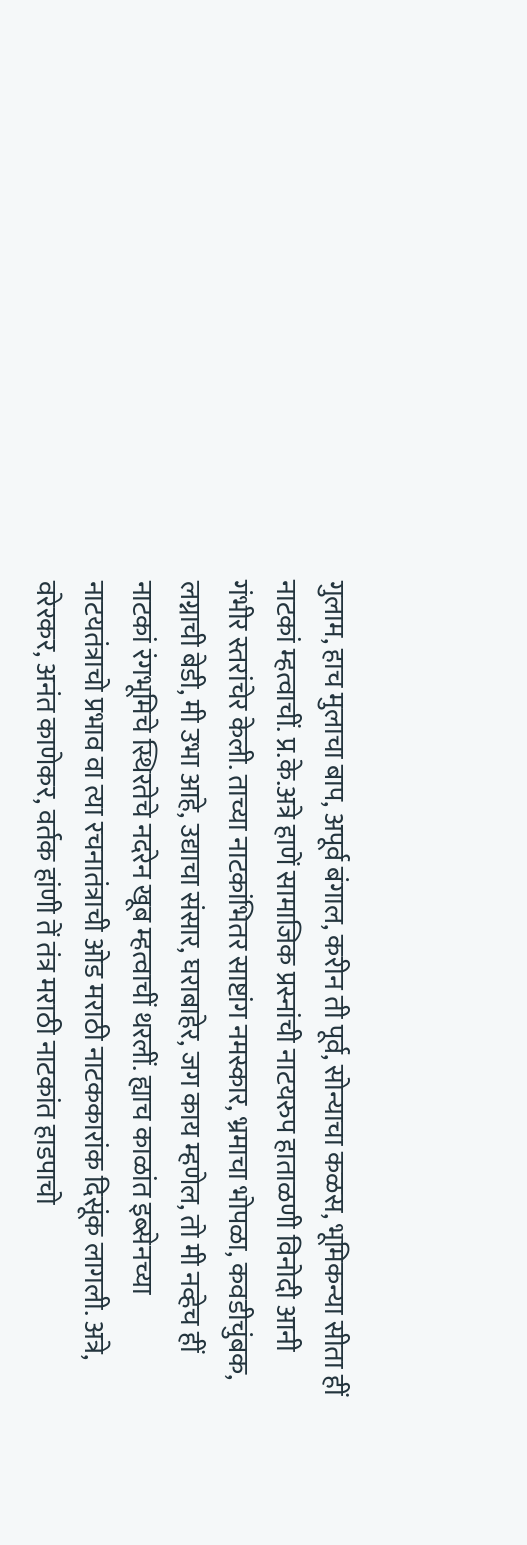गुलाम, हाच मुलाचा बाप, अपूर्व बंगाल, करीन ती पूर्व, सोन्याचा कळस, भूमिकन्या सीता हीं नाटकां म्हत्वाचीं. प्र.के.अत्रे हाणें सामाजिक प्रस्नांची नाटयरुप हाताळणी विनोदी आनी गंभीर स्तरांचेर केली. ताच्या नाटकांभितर साष्टांग नमस्कार, भ्रमाचा भोपळा, कवडीचुंबक, लग्नाची बेडी, मी उभा आहे, उद्याचा संसार, घराबाहेर, जग काय म्हणेल, तो मी नव्हेच हीं नाटकां रंगभूमिचे स्थिरतेचे नदरेन खूब म्हत्वाचीं थरलीं. ह्याच काळांत इब्सेनच्या नाटयतंत्राचो प्रभाव वा त्या रचनातंत्राची ओड मराठी नाटककारांक दिसूंक लागली. अत्रे, वरेरकर, अनंत काणेकर, वर्तक हांणी तें तंत्र मराठी नाटकांत हाडपाचो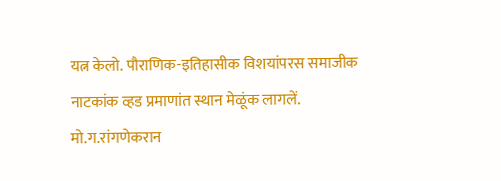यत्न केलो. पौराणिक-इतिहासीक विशयांपरस समाजीक नाटकांक व्हड प्रमाणांत स्थान मेळूंक लागलें. मो.ग.रांगणेकरान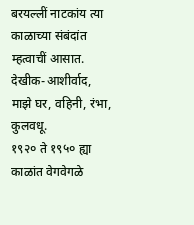बरयल्लीं नाटकांय त्या काळाच्या संबंदांत म्हत्वाचीं आसात. देखीक-आशीर्वाद, माझे घर, वहिनी, रंभा, कुलवधू.
१९२० ते १९५० ह्या काळांत वेगवेगळे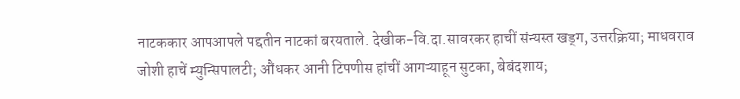नाटककार आपआपले पद्दतीन नाटकां बरयताले. देखीक-वि.दा.सावरकर हाचीं संन्यस्त खड्ग, उत्तरक्रिया; माधवराव जोशी हाचें म्युन्सिपालटी; औंधकर आनी टिपणीस हांचीं आगऱ्याहून सुटका, बेबंदशाय;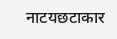नाटयछटाकार